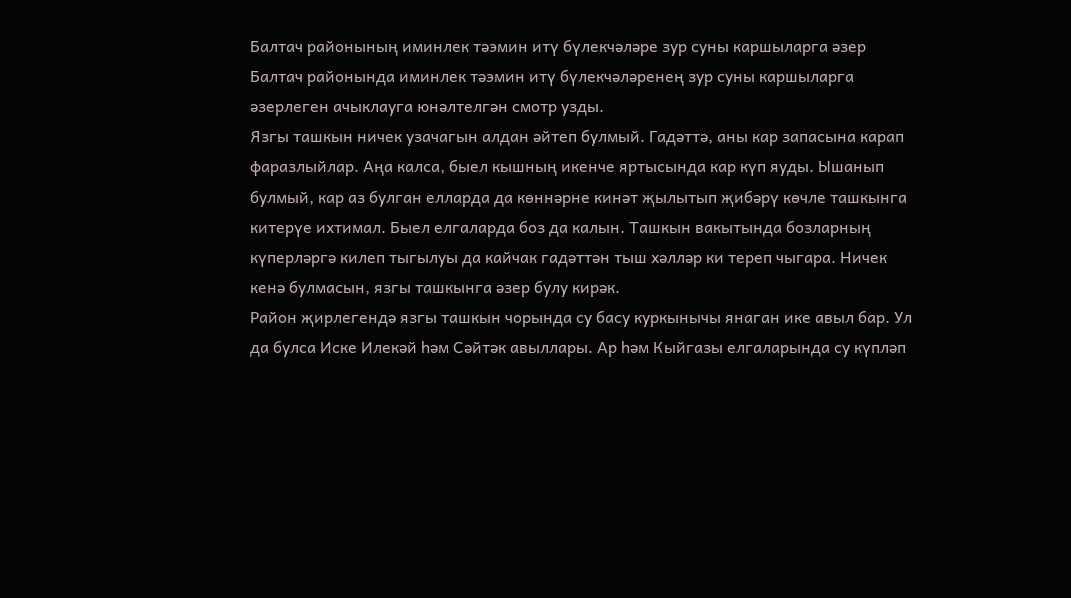Балтач районының иминлек тәэмин итү бүлекчәләре зур суны каршыларга әзер
Балтач районында иминлек тәэмин итү бүлекчәләренең зур суны каршыларга әзерлеген ачыклауга юнәлтелгән смотр узды.
Язгы ташкын ничек узачагын алдан әйтеп булмый. Гадәттә, аны кар запасына карап фаразлыйлар. Аңа калса, быел кышның икенче яртысында кар күп яуды. Ышанып булмый, кар аз булган елларда да көннәрне кинәт җылытып җибәрү көчле ташкынга китерүе ихтимал. Быел елгаларда боз да калын. Ташкын вакытында бозларның күперләргә килеп тыгылуы да кайчак гадәттән тыш хәлләр ки тереп чыгара. Ничек кенә булмасын, язгы ташкынга әзер булу кирәк.
Район җирлегендә язгы ташкын чорында су басу куркынычы янаган ике авыл бар. Ул да булса Иске Илекәй һәм Сәйтәк авыллары. Ар һәм Кыйгазы елгаларында су күпләп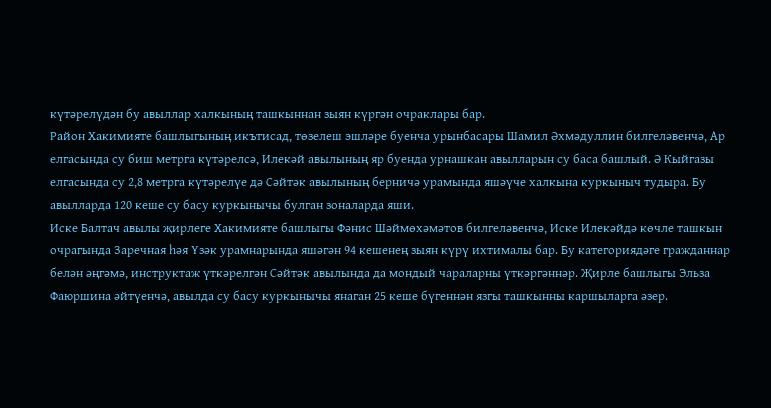күтәрелүдән бу авыллар халкының ташкыннан зыян күргән очраклары бар.
Район Хакимияте башлыгының икътисад, төзелеш эшләре буенча урынбасары Шамил Әхмәдуллин билгеләвенчә, Ар елгасында су биш метрга күтәрелсә, Илекәй авылының яр буенда урнашкан авылларын су баса башлый. Ә Кыйгазы елгасында су 2,8 метрга күтәрелүе дә Сәйтәк авылының берничә урамында яшәүче халкына куркыныч тудыра. Бу авылларда 120 кеше су басу куркынычы булган зоналарда яши.
Иске Балтач авылы җирлеге Хакимияте башлыгы Фәнис Шәймөхәмәтов билгеләвенчә, Иске Илекәйдә көчле ташкын очрагында Заречная һәя Үзәк урамнарында яшәгән 94 кешенең зыян күрү ихтималы бар. Бу категориядәге гражданнар белән әңгәмә, инструктаж үткәрелгән Сәйтәк авылында да мондый чараларны үткәргәннәр. Җирле башлыгы Эльза Фаюршина әйтүенчә, авылда су басу куркынычы янаган 25 кеше бүгеннән язгы ташкынны каршыларга әзер.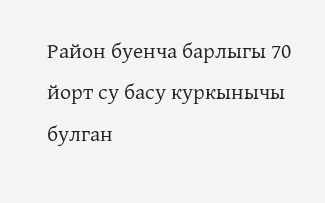Район буенча барлыгы 70 йорт су басу куркынычы булган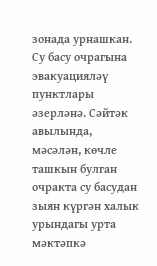зонада урнашкан. Су басу очрагына эвакуацияләү пунктлары әзерләнә. Сәйтәк авылында, мәсәлән, көчле ташкын булган очракта су басудан зыян күргән халык урындагы урта мәктәпкә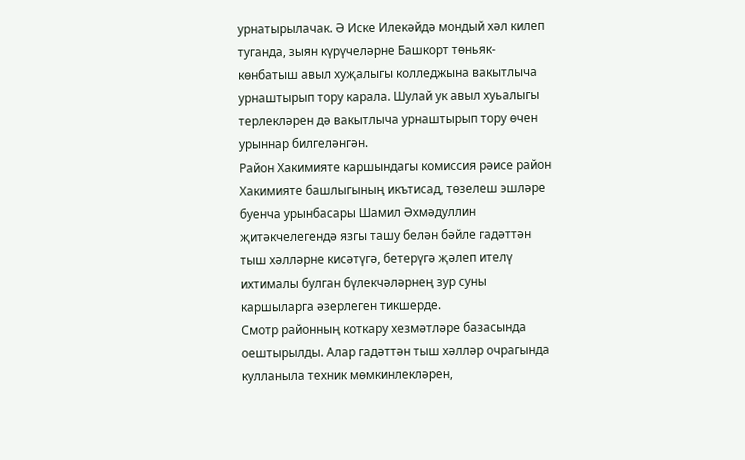урнатырылачак. Ә Иске Илекәйдә мондый хәл килеп туганда, зыян күрүчеләрне Башкорт төньяк-көнбатыш авыл хуҗалыгы колледжына вакытлыча урнаштырып тору карала. Шулай ук авыл хуьалыгы терлекләрен дә вакытлыча урнаштырып тору өчен урыннар билгеләнгән.
Район Хакимияте каршындагы комиссия рәисе район Хакимияте башлыгының икътисад, төзелеш эшләре буенча урынбасары Шамил Әхмәдуллин җитәкчелегендә язгы ташу белән бәйле гадәттән тыш хәлләрне кисәтүгә, бетерүгә җәлеп ителү ихтималы булган бүлекчәләрнең зур суны каршыларга әзерлеген тикшерде.
Смотр районның коткару хезмәтләре базасында оештырылды. Алар гадәттән тыш хәлләр очрагында кулланыла техник мөмкинлекләрен,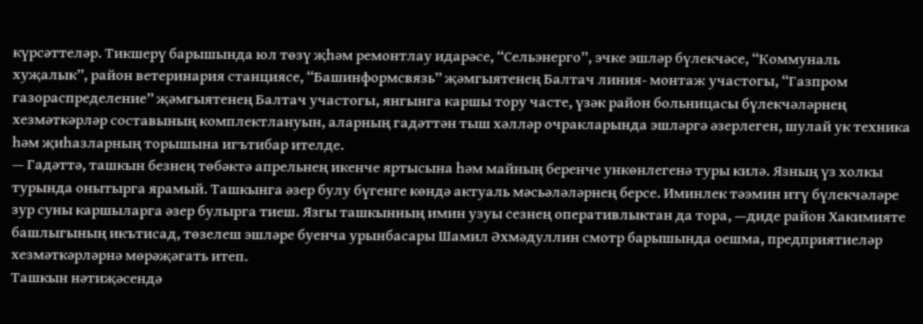күрсәттеләр. Тикшерү барышында юл төзү җһәм ремонтлау идарәсе, “Сельэнерго”, эчке эшләр бүлекчәсе, “Коммуналь хуҗалык”, район ветеринария станциясе, “Башинформсвязь” җәмгыятенең Балтач линия- монтаж участогы, “Газпром газораспределение” җәмгыятенең Балтач участогы, янгынга каршы тору часте, үзәк район больницасы бүлекчәләрнең хезмәткәрләр составының комплектлануын, аларның гадәттән тыш хәлләр очракларында эшләргә әзерлеген, шулай ук техника һәм җиһазларның торышына игътибар ителде.
— Гадәттә, ташкын безнең төбәктә апрельнең икенче яртысына һәм майның беренче ункөнлегенә туры килә. Язның үз холкы турында онытырга ярамый. Ташкынга әзер булу бүгенге көндә актуаль мәсьәләләрнең берсе. Иминлек тәэмин итү бүлекчәләре зур суны каршыларга әзер булырга тиеш. Язгы ташкынның имин узуы сезнең оперативлыктан да тора, —диде район Хакимияте башлыгының икътисад, төзелеш эшләре буенча урынбасары Шамил Әхмәдуллин смотр барышында оешма, предприятиеләр хезмәткәрләрнә мөрәҗәгать итеп.
Ташкын нәтиҗәсендә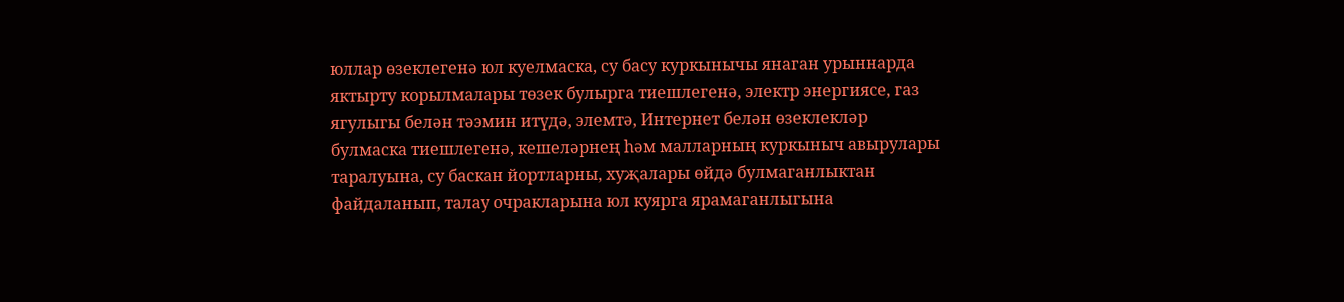юллар өзеклегенә юл куелмаска, су басу куркынычы янаган урыннарда яктырту корылмалары төзек булырга тиешлегенә, электр энергиясе, газ ягулыгы белән тәэмин итүдә, элемтә, Интернет белән өзеклекләр булмаска тиешлегенә, кешеләрнең һәм малларның куркыныч авырулары таралуына, су баскан йортларны, хуҗалары өйдә булмаганлыктан файдаланып, талау очракларына юл куярга ярамаганлыгына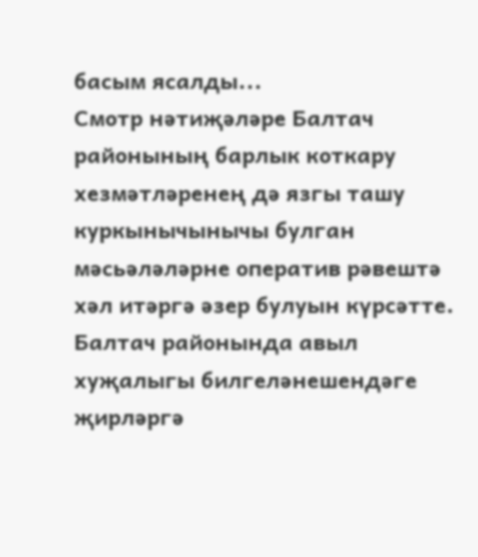басым ясалды...
Смотр нәтиҗәләре Балтач районының барлык коткару хезмәтләренең дә язгы ташу куркынычынычы булган мәсьәләләрне оператив рәвештә хәл итәргә әзер булуын күрсәтте.
Балтач районында авыл хуҗалыгы билгеләнешендәге җирләргә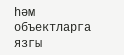һәм объектларга язгы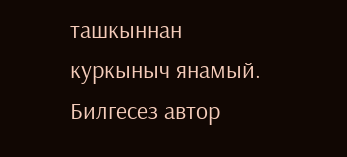ташкыннан куркыныч янамый.
Билгесез автор